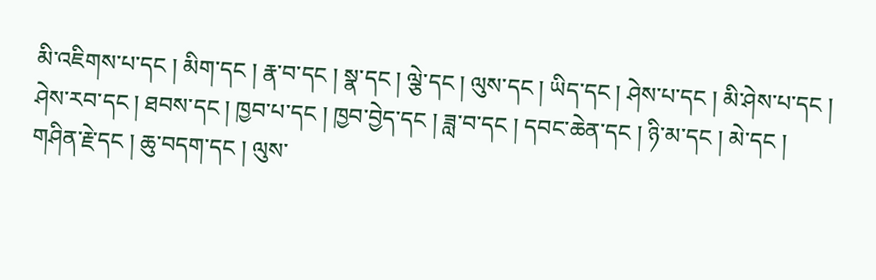མི་འཇིགས་པ་དང ། མིག་དང ། རྣ་བ་དང ། སྣ་དང ། ལྕེ་དང ། ལུས་དང ། ཡིད་དང ། ཤེས་པ་དང ། མི་ཤེས་པ་དང ། ཤེས་རབ་དང ། ཐབས་དང ། ཁྱབ་པ་དང ། ཁྱབ་བྱེད་དང ། ཟླ་བ་དང ། དབང་ཆེན་དང ། ཉི་མ་དང ། མེ་དང ། གཤིན་རྗེ་དང ། ཆུ་བདག་དང ། ལུས་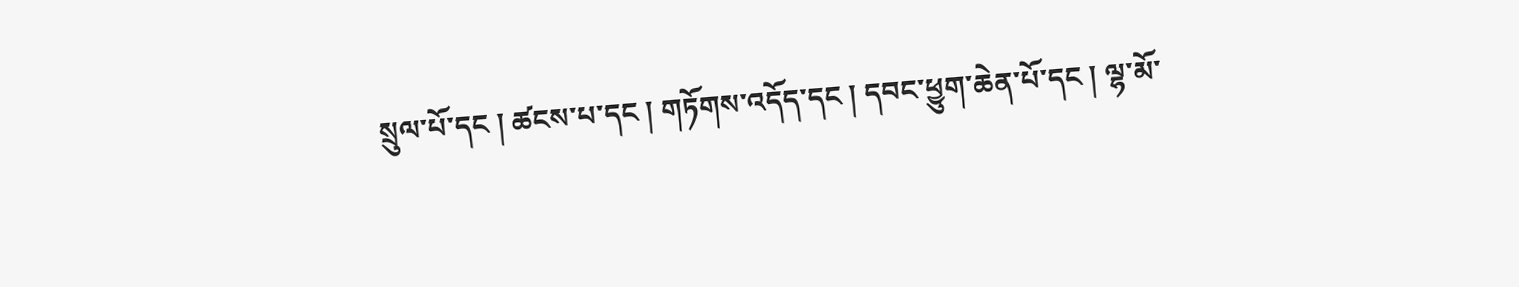སྲུལ་པོ་དང ། ཚངས་པ་དང ། གཏོགས་འདོད་དང ། དབང་ཕྱུག་ཆེན་པོ་དང ། ལྷ་མོ་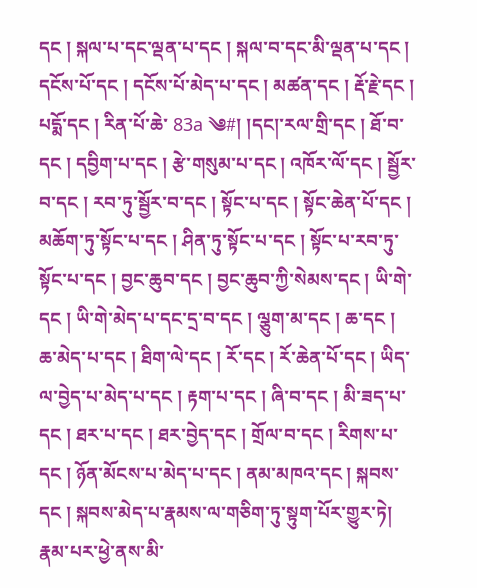དང ། སྐལ་པ་དང་ལྡན་པ་དང ། སྐལ་བ་དང་མི་ལྡན་པ་དང ། དངོས་པོ་དང ། དངོས་པོ་མེད་པ་དང ། མཚན་དང ། རྡོ་རྗེ་དང ། པདྨོ་དང ། རིན་པོ་ཆེ་ 83a ༄#། །དང།་རལ་གྲི་དང ། ཐོ་བ་དང ། དབྱིག་པ་དང ། རྩེ་གསུམ་པ་དང ། འཁོར་ལོ་དང ། སྦྱོར་བ་དང ། རབ་ཏུ་སྦྱོར་བ་དང ། སྟོང་པ་དང ། སྟོང་ཆེན་པོ་དང ། མཆོག་ཏུ་སྟོང་པ་དང ། ཤིན་ཏུ་སྟོང་པ་དང ། སྟོང་པ་རབ་ཏུ་སྟོང་པ་དང ། བྱང་ཆུབ་དང ། བྱང་ཆུབ་ཀྱི་སེམས་དང ། ཡི་གེ་དང ། ཡི་གེ་མེད་པ་དང་དྲ་བ་དང ། ལྕུག་མ་དང ། ཆ་དང ། ཆ་མེད་པ་དང ། ཐིག་ལེ་དང ། རོ་དང ། རོ་ཆེན་པོ་དང ། ཡིད་ལ་བྱེད་པ་མེད་པ་དང ། རྟག་པ་དང ། ཞི་བ་དང ། མི་ཟད་པ་དང ། ཐར་པ་དང ། ཐར་བྱེད་དང ། གྲོལ་བ་དང ། རིགས་པ་དང ། ཉོན་མོངས་པ་མེད་པ་དང ། ནམ་མཁའ་དང ། སྐབས་དང ། སྐབས་མེད་པ་རྣམས་ལ་གཅིག་ཏུ་སྟུག་པོར་གྱུར་ཏེ། རྣམ་པར་ཕྱེ་ནས་མི་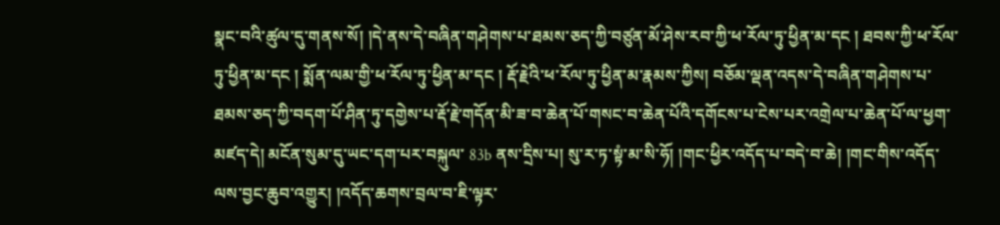སྣང་བའི་ཚུལ་དུ་གནས་སོ། །དེ་ནས་དེ་བཞིན་གཤེགས་པ་ཐམས་ཅད་ཀྱི་བཙུན་མོ་ཤེས་རབ་ཀྱི་ཕ་རོལ་ཏུ་ཕྱིན་མ་དང ། ཐབས་ཀྱི་ཕ་རོལ་ཏུ་ཕྱིན་མ་དང ། སྨོན་ལམ་གྱི་ཕ་རོལ་ཏུ་ཕྱིན་མ་དང ། རྡོ་རྗེའི་ཕ་རོལ་ཏུ་ཕྱིན་མ་རྣམས་ཀྱིས། བཅོམ་ལྡན་འདས་དེ་བཞིན་གཤེགས་པ་ཐམས་ཅད་ཀྱི་བདག་པོ་ཤིན་ཏུ་དགྱེས་པ་རྡོ་རྗེ་གདོན་མི་ཟ་བ་ཆེན་པོ་གསང་བ་ཆེན་པོའི་དགོངས་པ་ངེས་པར་འགྲེལ་པ་ཆེན་པོ་ལ་ཕྱག་མཛད་དེ། མངོན་སུམ་དུ་ཡང་དག་པར་བསྐུལ་ 83b ནས་དྲིས་པ། སུ་ར་ཏ་སྟཾ་མ་སི་ཧོ། །གང་ཕྱིར་འདོད་པ་བདེ་བ་ཆེ། །གང་གིས་འདོད་ལས་བྱང་ཆུབ་འགྱུར། །འདོད་ཆགས་བྲལ་བ་ཇི་ལྟར་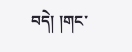བདེ། །གང་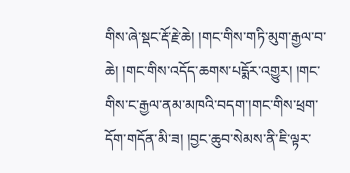གིས་ཞེ་སྡང་རྡོ་རྗེ་ཆེ། །གང་གིས་གཏི་མུག་རྒྱལ་བ་ཆེ། །གང་གིས་འདོད་ཆགས་པདྨོར་འགྱུར། །གང་གིས་ང་རྒྱལ་ནམ་མཁའི་བདག་།གང་གིས་ཕྲག་དོག་གདོན་མི་ཟ། །བྱང་ཆུབ་སེམས་ནི་ཇི་ལྟར་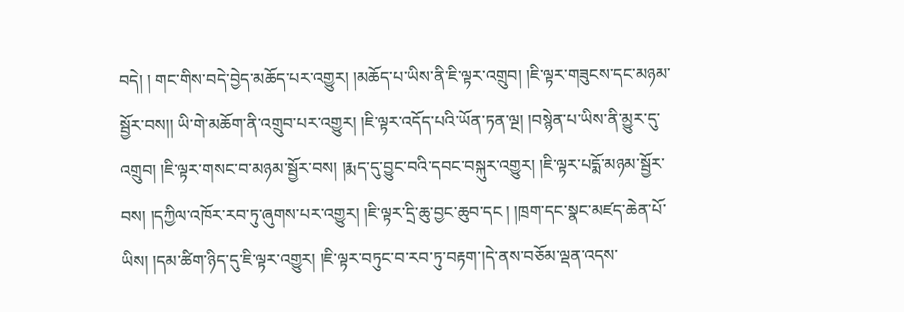བདེ། ། གང་གིས་བདེ་བྱེད་མཆོད་པར་འགྱུར། །མཆོད་པ་ཡིས་ནི་ཇི་ལྟར་འགྲུབ། །ཇི་ལྟར་གཟུངས་དང་མཉམ་སྦྱོར་བས།། ཡི་གེ་མཆོག་ནི་འགྲུབ་པར་འགྱུར། །ཇི་ལྟར་འདོད་པའི་ཡོན་ཏན་ལྔ། །བསྙེན་པ་ཡིས་ནི་མྱུར་དུ་འགྲུབ། །ཇི་ལྟར་གསང་བ་མཉམ་སྦྱོར་བས། །རྨད་དུ་བྱུང་བའི་དབང་བསྐུར་འགྱུར། །ཇི་ལྟར་པདྨོ་མཉམ་སྦྱོར་བས། །དཀྱིལ་འཁོར་རབ་ཏུ་ཞུགས་པར་འགྱུར། །ཇི་ལྟར་དྲི་ཆུ་བྱང་ཆུབ་དང ། །ཁྲག་དང་སྣང་མཛད་ཆེན་པོ་ཡིས། །དམ་ཚིག་ཉིད་དུ་ཇི་ལྟར་འགྱུར། །ཇི་ལྟར་བཏུང་བ་རབ་ཏུ་བརྟག་།དེ་ནས་བཅོམ་ལྡན་འདས་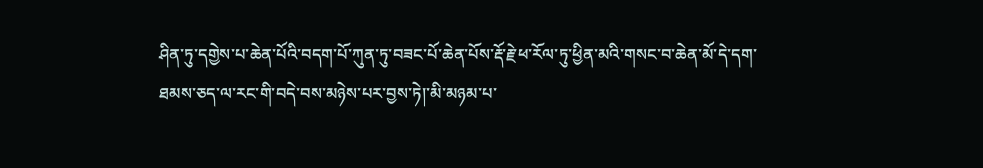ཤིན་ཏུ་དགྱེས་པ་ཆེན་པོའི་བདག་པོ་ཀུན་ཏུ་བཟང་པོ་ཆེན་པོས་རྡོ་རྗེ་ཕ་རོལ་ཏུ་ཕྱིན་མའི་གསང་བ་ཆེན་མོ་དེ་དག་ཐམས་ཅད་ལ་རང་གི་བདེ་བས་མཉེས་པར་བྱས་ཏེ།་མི་མཉམ་པ་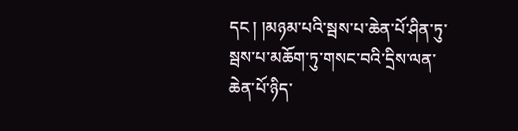དང ། །མཉམ་པའི་སྦས་པ་ཆེན་པོ་ཤིན་ཏུ་སྦས་པ་མཆོག་ཏུ་གསང་བའི་དྲིས་ལན་ཆེན་པོ་ཉིད་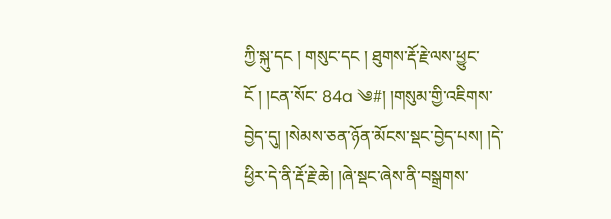ཀྱི་སྐུ་དང ། གསུང་དང ། ཐུགས་རྡོ་རྗེ་ལས་ཕྱུང་ངོ ། །ངན་སོང་ 84a ༄#། །གསུམ་གྱི་འཇིགས་བྱེད་དུ། །སེམས་ཅན་ཉོན་མོངས་སྡང་བྱེད་པས། །དེ་ཕྱིར་དེ་ནི་རྡོ་རྗེ་ཆེ། །ཞེ་སྡང་ཞེས་ནི་བསྒྲགས་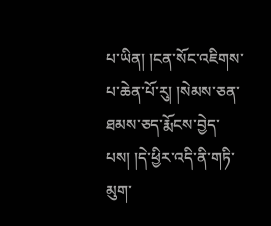པ་ཡིན། །ངན་སོང་འཇིགས་པ་ཆེན་པོ་རུ། །སེམས་ཅན་ཐམས་ཅད་རྨོངས་བྱེད་པས། །དེ་ཕྱིར་འདི་ནི་གཏི་མུག་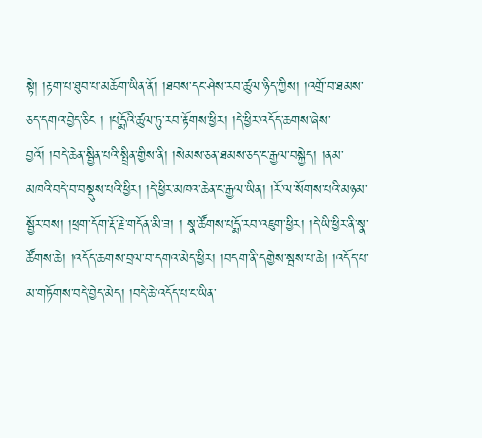སྟེ། །རྟག་པ་ཐུབ་པ་མཆོག་ཡིན་ནོ། །ཐབས་དང་ཤེས་རབ་ཚུལ་ཉིད་ཀྱིས། །འགྲོ་བ་ཐམས་ཅད་དགའ་བྱེད་ཅིང ། །པདྨོའི་ཚུལ་ཏུ་རབ་རྟོགས་ཕྱིར། །དེ་ཕྱིར་འདོད་ཆགས་ཞེས་བྱའོ། །བདེ་ཆེན་སྦྱིན་པའི་སྤྲིན་གྱིས་ནི། །སེམས་ཅན་ཐམས་ཅད་ང་རྒྱལ་བསྐྱེད། །ནམ་མཁའི་བདེ་བ་བསྡུས་པའི་ཕྱིར། །དེ་ཕྱིར་མཁའ་ཆེན་ང་རྒྱལ་ཡིན། །རོ་ལ་སོགས་པའི་མཉམ་སྦྱོར་བས། །ཕྲག་དོག་རྡོ་རྗེ་གདོན་མི་ཟ། ། སྣ་ཚོགས་པདྨོ་རབ་འཇུག་ཕྱིར། །དེ་ཡི་ཕྱིར་ནི་སྣ་ཚོགས་ཆེ། །འདོད་ཆགས་བྲལ་བ་དགའ་མེད་ཕྱིར། །བདག་ནི་དགྱེས་སྦས་པ་ཆེ། །འདོད་པ་མ་གཏོགས་བདེ་བྱེད་མེད། །བདེ་ཆེ་འདོད་པ་ང་ཡིན་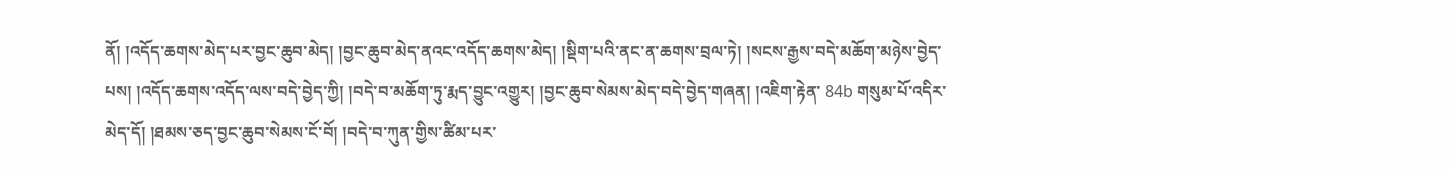ནོ། །འདོད་ཆགས་མེད་པར་བྱང་ཆུབ་མེད། །བྱང་ཆུབ་མེད་ནའང་འདོད་ཆགས་མེད། །སྡིག་པའི་ནང་ན་ཆགས་བྲལ་ཏེ། །སངས་རྒྱས་བདེ་མཆོག་མཉེས་བྱེད་པས། །འདོད་ཆགས་འདོད་ལས་བདེ་བྱེད་ཀྱི། །བདེ་བ་མཆོག་ཏུ་རྨད་བྱུང་འགྱུར། །བྱང་ཆུབ་སེམས་མེད་བདེ་བྱེད་གཞན། །འཇིག་རྟེན་ 84b གསུམ་པོ་འདིར་མེད་དོ། །ཐམས་ཅད་བྱང་ཆུབ་སེམས་ངོ་བོ། །བདེ་བ་ཀུན་གྱིས་ཚིམ་པར་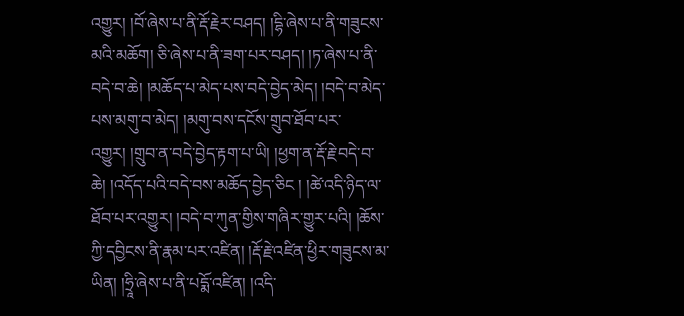འགྱུར། །བོ་ཞེས་པ་ནི་རྡོ་རྗེར་བཤད། །དྷི་ཞེས་པ་ནི་གཟུངས་མའི་མཆོག། ཅི་ཞེས་པ་ནི་ཟག་པར་བཤད། །ཏ་ཞེས་པ་ནི་བདེ་བ་ཆེ། །མཆོད་པ་མེད་པས་བདེ་བྱེད་མེད། །བདེ་བ་མེད་པས་མགུ་བ་མེད། །མགུ་བས་དངོས་གྲུབ་ཐོབ་པར་འགྱུར། །གྲུབ་ན་བདེ་བྱེད་རྟག་པ་ཡི། །ཕྱག་ན་རྡོ་རྗེ་བདེ་བ་ཆེ། །འདོད་པའི་བདེ་བས་མཆོད་བྱེད་ཅིང ། །ཚེ་འདི་ཉིད་ལ་ཐོབ་པར་འགྱུར། །བདེ་བ་ཀུན་གྱིས་གཞིར་གྱུར་པའི། །ཆོས་ཀྱི་དབྱིངས་ནི་རྣམ་པར་འཛིན། །རྡོ་རྗེ་འཛིན་ཕྱིར་གཟུངས་མ་ཡིན། །ཧྲཱི་ཞེས་པ་ནི་པདྨོ་འཛིན། །འདི་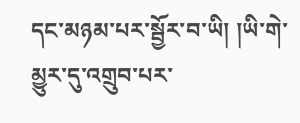དང་མཉམ་པར་སྦྱོར་བ་ཡི། །ཡི་གེ་མྱུར་དུ་འགྲུབ་པར་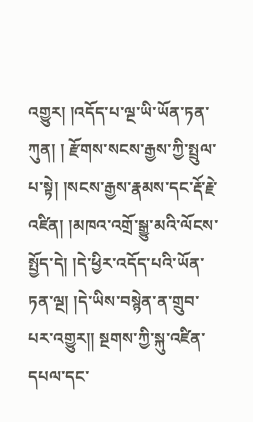འགྱུར། །འདོད་པ་ལྔ་ཡི་ཡོན་ཏན་ཀུན། ། རྫོགས་སངས་རྒྱས་ཀྱི་སྤྲུལ་པ་སྟེ། །སངས་རྒྱས་རྣམས་དང་རྡོ་རྗེ་འཛིན། །མཁའ་འགྲོ་སྒྱུ་མའི་ལོངས་སྤྱོད་དེ། །དེ་ཕྱིར་འདོད་པའི་ཡོན་ཏན་ལྔ། །དེ་ཡིས་བསྙེན་ན་གྲུབ་པར་འགྱུར།། སྔགས་ཀྱི་སྐུ་འཛིན་དཔལ་དང་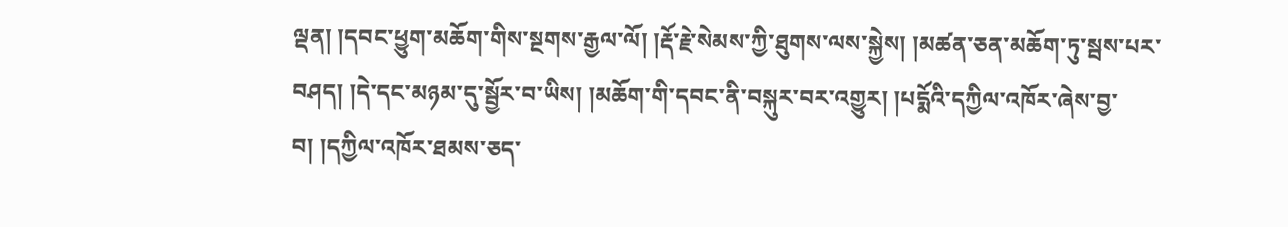ལྡན། །དབང་ཕྱུག་མཆོག་གིས་སྔགས་རྒྱལ་ལོ། །རྡོ་རྗེ་སེམས་ཀྱི་ཐུགས་ལས་སྐྱེས། །མཚན་ཅན་མཆོག་ཏུ་སྦས་པར་བཤད། །དེ་དང་མཉམ་དུ་སྦྱོར་བ་ཡིས། །མཆོག་གི་དབང་ནི་བསྐུར་བར་འགྱུར། །པདྨོའི་དཀྱིལ་འཁོར་ཞེས་བྱ་བ། །དཀྱིལ་འཁོར་ཐམས་ཅད་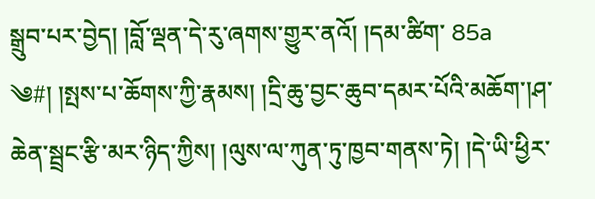སྒྲུབ་པར་བྱེད། །བློ་ལྡན་དེ་རུ་ཞགས་གྱུར་ནའོ། །དམ་ཚིག་ 85a ༄#། །སྤས་པ་ཆོགས་ཀྱི་རྣམས། །དྲི་ཆུ་བྱང་ཆུབ་དམར་པོའི་མཆོག་།ཤ་ཆེན་སྦྲང་རྩི་མར་ཉིད་ཀྱིས། །ལུས་ལ་ཀུན་ཏུ་ཁྱབ་གནས་ཏེ། །དེ་ཡི་ཕྱིར་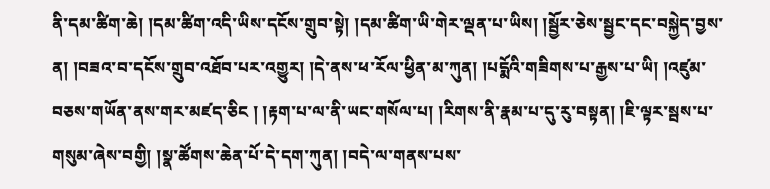ནི་དམ་ཚིག་ཆེ། །དམ་ཚིག་འདི་ཡིས་དངོས་གྲུབ་སྟེ། །དམ་ཚིག་ཡི་གེར་ལྡན་པ་ཡིས། །སྦྱོར་ཅེས་སྦྱང་དང་བསྐྱེད་བྱས་ན། །བཟའ་བ་དངོས་གྲུབ་འཐོབ་པར་འགྱུར། །དེ་ནས་ཕ་རོལ་ཕྱིན་མ་ཀུན། །པདྨོའི་གཟིགས་པ་རྒྱས་པ་ཡི། །འཛུམ་བཅས་གཡོན་ནས་གར་མཛད་ཅིང ། །རྟག་པ་ལ་ནི་ཡང་གསོལ་པ། །རིགས་ནི་རྣམ་པ་དུ་རུ་བསྟན། །ཇི་ལྟར་སྦས་པ་གསུམ་ཞེས་བགྱི། །སྣ་ཚོགས་ཆེན་པོ་དེ་དག་ཀུན། །བདེ་ལ་གནས་པས་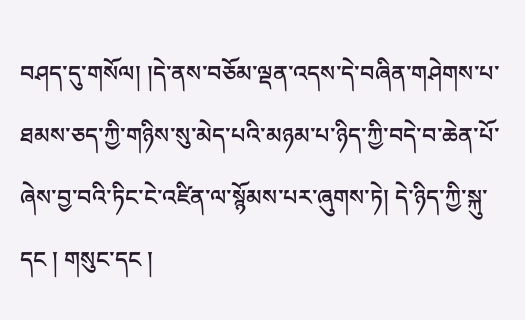བཤད་དུ་གསོལ། །དེ་ནས་བཅོམ་ལྡན་འདས་དེ་བཞིན་གཤེགས་པ་ཐམས་ཅད་ཀྱི་གཉིས་སུ་མེད་པའི་མཉམ་པ་ཉིད་ཀྱི་བདེ་བ་ཆེན་པོ་ཞེས་བྱ་བའི་ཏིང་ངེ་འཛིན་ལ་སྙོམས་པར་ཞུགས་ཏེ། དེ་ཉིད་ཀྱི་སྐུ་དང ། གསུང་དང །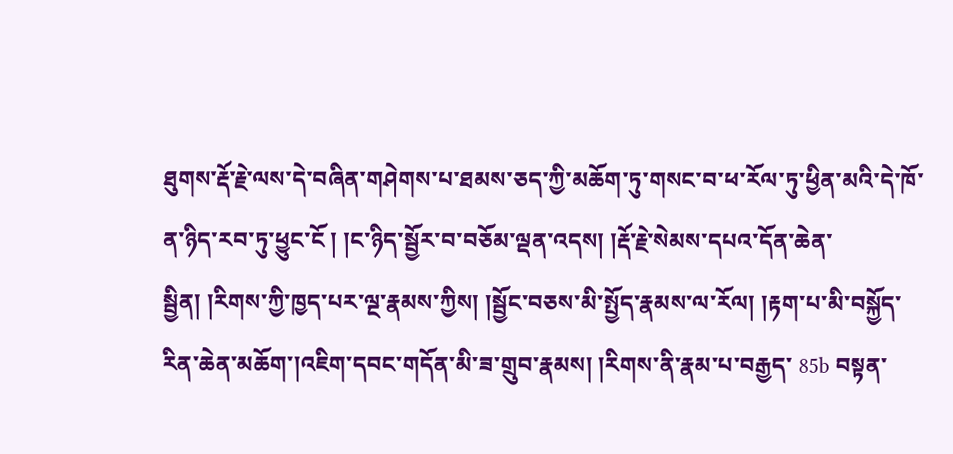ཐུགས་རྡོ་རྗེ་ལས་དེ་བཞིན་གཤེགས་པ་ཐམས་ཅད་ཀྱི་མཆོག་ཏུ་གསང་བ་ཕ་རོལ་ཏུ་ཕྱིན་མའི་དེ་ཁོ་ན་ཉིད་རབ་ཏུ་ཕྱུང་ངོ ། །ང་ཉིད་སྦྱོར་བ་བཅོམ་ལྡན་འདས། །རྡོ་རྗེ་སེམས་དཔའ་དོན་ཆེན་སྦྱིན། །རིགས་ཀྱི་ཁྱད་པར་ལྔ་རྣམས་ཀྱིས། །སྦྱོང་བཅས་མི་སྤྱོད་རྣམས་ལ་རོལ། །རྟག་པ་མི་བསྐྱོད་རིན་ཆེན་མཆོག་།འཇིག་དབང་གདོན་མི་ཟ་གྲུབ་རྣམས། །རིགས་ནི་རྣམ་པ་བརྒྱད་ 85b བསྟན་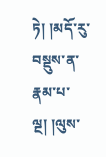ཏེ། །མདོ་རུ་བསྡུས་ན་རྣམ་པ་ལྔ། །ལུས་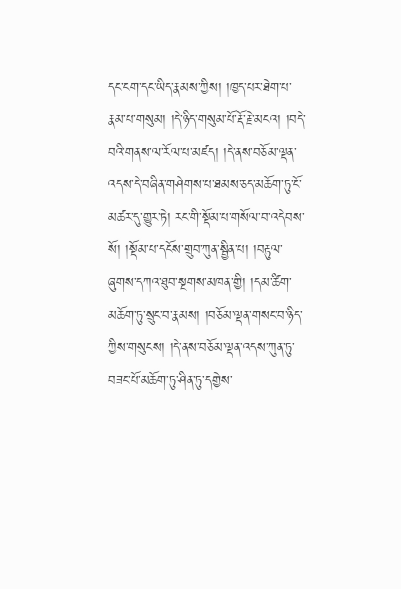དང་ངག་དང་ཡིད་རྣམས་ཀྱིས། །ཁྱད་པར་ཐེག་པ་རྣམ་པ་གསུམ། །དེ་ཉིད་གསུམ་པོ་རྡོ་རྗེ་མངའ། །བདེ་བའི་གནས་ལ་རོལ་པ་མཛད། །དེ་ནས་བཅོམ་ལྡན་འདས་དེ་བཞིན་གཤེགས་པ་ཐམས་ཅད་མཆོག་ཏུ་ངོ་མཚར་དུ་གྱུར་ཏེ། རང་གི་སྡོམ་པ་གསོལ་བ་འདེབས་སོ། །སྡོམ་པ་དངོས་གྲུབ་ཀུན་སྦྱིན་པ། །བརྟུལ་ཞུགས་དཀའ་ཐུབ་སྔགས་མཁན་གྱི། །དམ་ཚིག་མཆོག་ཏུ་སྲུང་བ་རྣམས། །བཅོམ་ལྡན་གསང་བ་ཉིད་ཀྱིས་གསུངས། །དེ་ནས་བཅོམ་ལྡན་འདས་ཀུན་ཏུ་བཟང་པོ་མཆོག་ཏུ་ཤིན་ཏུ་དགྱེས་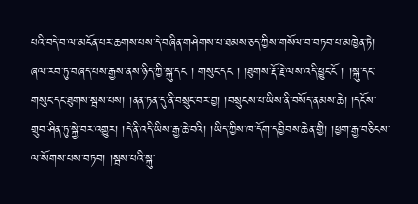པའི་བདེ་བ་ལ་མངོན་པར་ཆགས་པས་དེ་བཞིན་གཤེགས་པ་ཐམས་ཅད་ཀྱིས་གསོལ་བ་བཏབ་པ་མཁྱེན་ཏེ། ཞལ་རབ་ཏུ་བཞད་པས་རྒྱས་ནས་ཉིད་ཀྱི་སྐུ་དང ། གསུང་དང ། །ཐུགས་རྡོ་རྗེ་ལས་འདི་ཕྱུང་ངོ ། །སྐུ་དང་གསུང་དང་ཐུགས་སྦས་པས། །ནན་ཏན་དུ་ནི་བསྲུང་བར་བྱ། །བསྲུངས་པ་ཡིས་ནི་བསོད་ནམས་ཆེ། །དངོས་གྲུབ་ཤིན་ཏུ་སྐྱེ་བར་འགྱུར། །དེ་ནི་འདི་ཡིས་རྒྱ་ཆེ་བའི། །ཡིད་ཀྱིས་ཁ་དོག་དབྱིབས་ཆེན་གྱི། །ཕྱག་རྒྱ་བཅིངས་ལ་སོགས་པས་བཏབ། །སྦས་པའི་སྐུ་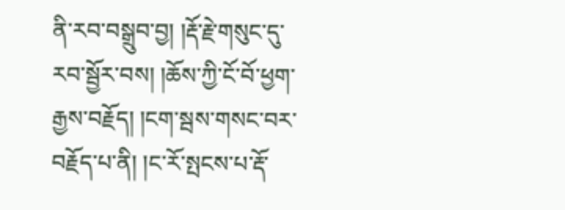ནི་རབ་བསྒྲུབ་བྱ། །རྡོ་རྗེ་གསུང་དུ་རབ་སྦྱོར་བས། །ཆོས་ཀྱི་ངོ་བོ་ཕྱག་རྒྱས་བརྗོད། །ངག་སྦས་གསང་བར་བརྗོད་པ་ནི། །ང་རོ་སྤངས་པ་རྡོ་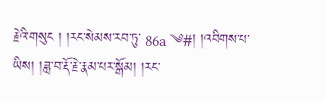རྗེའི་གསུང ། །རང་སེམས་རབ་ཏུ་ 86a ༄#། །འབིགས་པ་ཡིས། །ཟླ་བ་རྡོ་རྗེ་རྣམ་པར་སྒོམ། །རང་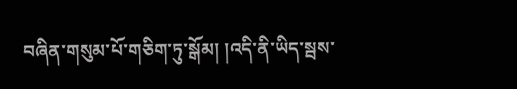བཞིན་གསུམ་པོ་གཅིག་ཏུ་སྒོམ། །འདི་ནི་ཡིད་སྦས་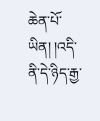ཆེན་པོ་ཡིན། །འདི་ནི་དེ་ཉིད་རྒྱ་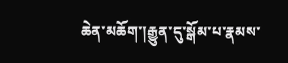ཆེན་མཆོག་།རྒྱུན་དུ་སྒོམ་པ་རྣམས་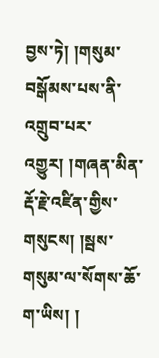བྱས་ཏེ། །གསུམ་བསྒོམས་པས་ནི་འགྲུབ་པར་འགྱུར། །གཞན་མིན་རྡོ་རྗེ་འཛིན་གྱིས་གསུངས། །སྦས་གསུམ་ལ་སོགས་ཆོ་ག་ཡིས། །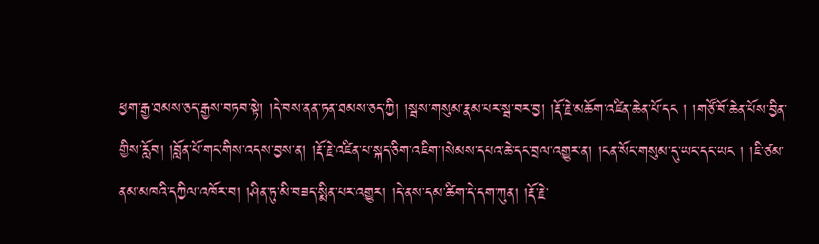ཕྱག་རྒྱ་ཐམས་ཅད་རྒྱས་བཏབ་སྟེ། །དེ་བས་ནན་ཏན་ཐམས་ཅད་ཀྱི། །སྦས་གསུམ་རྣམ་པར་སྦ་བར་བྱ། །རྡོ་རྗེ་མཆོག་འཛིན་ཆེན་པོ་དང ། །གཙོ་བོ་ཆེན་པོས་བྱིན་གྱིས་རློབ། །བློན་པོ་གང་གིས་འདས་བྱས་ན། །རྡོ་རྗེ་འཛིན་པ་སྐད་ཅིག་འཇིག་།སེམས་དཔའ་ཆེ་དང་བྲལ་འགྱུར་ན། །ངན་སོང་གསུམ་དུ་ཡང་དང་ཡང ། །ཇི་ཙམ་ནམ་མཁའི་དཀྱིལ་འཁོར་བ། །ཤིན་ཏུ་མི་བཟད་སྨིན་པར་འགྱུར། །དེ་ནས་དམ་ཚིག་དེ་དག་ཀུན། །རྡོ་རྗེ་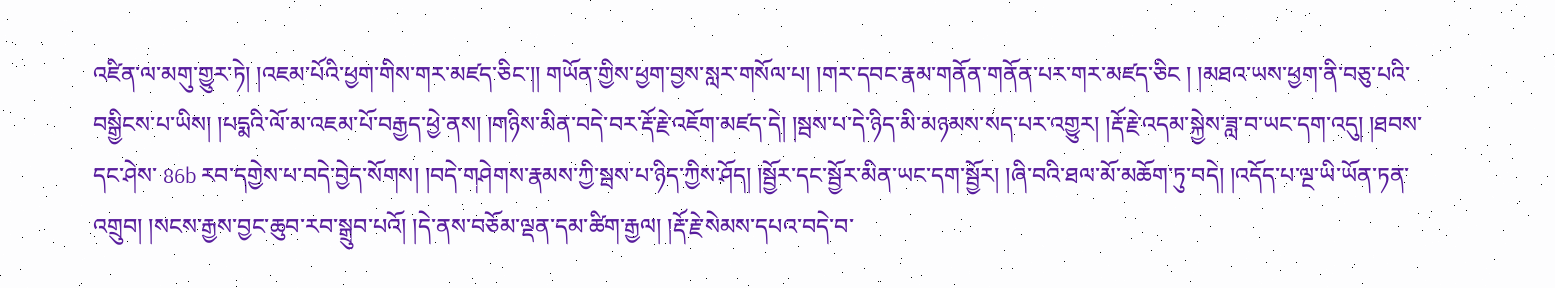འཛིན་ལ་མགུ་གྱུར་ཏེ། །འཇམ་པོའི་ཕྱག་གིས་གར་མཛད་ཅིང་།། གཡོན་གྱིས་ཕྱག་བྱས་སླར་གསོལ་པ། །གར་དབང་རྣམ་གནོན་གནོན་པར་གར་མཛད་ཅིང ། །མཐའ་ཡས་ཕྱག་ནི་བཅུ་པའི་བསྒྱིངས་པ་ཡིས། །པདྨའི་ལོ་མ་འཇམ་པོ་བརྒྱད་ཕྱེ་ནས། །གཉིས་མིན་བདེ་བར་རྡོ་རྗེ་འཇོག་མཛད་དེ། །སྦས་པ་དེ་ཉིད་མི་མཉམས་སད་པར་འགྱུར། །རྡོ་རྗེ་འདམ་སྐྱེས་ཟླ་བ་ཡང་དག་འདུ། །ཐབས་དང་ཤེས་ 86b རབ་དགྱེས་པ་བདེ་བྱེད་སོགས། །བདེ་གཤེགས་རྣམས་ཀྱི་སྦས་པ་ཉིད་ཀྱིས་ཤོད། །སྦྱོར་དང་སྦྱོར་མིན་ཡང་དག་སྦྱོར། །ཞི་བའི་ཐལ་མོ་མཆོག་ཏུ་བདེ། །འདོད་པ་ལྔ་ཡི་ཡོན་ཏན་འགྲུབ། །སངས་རྒྱས་བྱང་ཆུབ་རབ་སྒྲུབ་པའོ། །དེ་ནས་བཅོམ་ལྡན་དམ་ཚིག་རྒྱལ། །རྡོ་རྗེ་སེམས་དཔའ་བདེ་བ་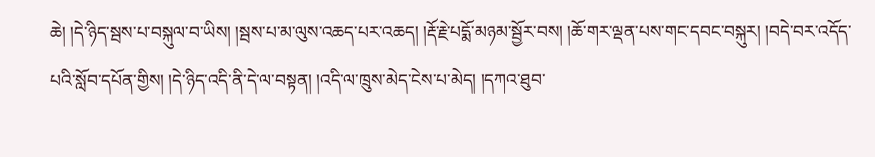ཆེ། །དེ་ཉིད་སྦས་པ་བསྐུལ་བ་ཡིས། །སྦས་པ་མ་ལུས་འཆད་པར་འཆད། །རྡོ་རྗེ་པདྨོ་མཉམ་སྦྱོར་བས། །ཆོ་གར་ལྡན་པས་གང་དབང་བསྐུར། །བདེ་བར་འདོད་པའི་སློབ་དཔོན་གྱིས། །དེ་ཉིད་འདི་ནི་དེ་ལ་བསྟན། །འདི་ལ་ཁྲུས་མེད་ངེས་པ་མེད། །དཀའ་ཐུབ་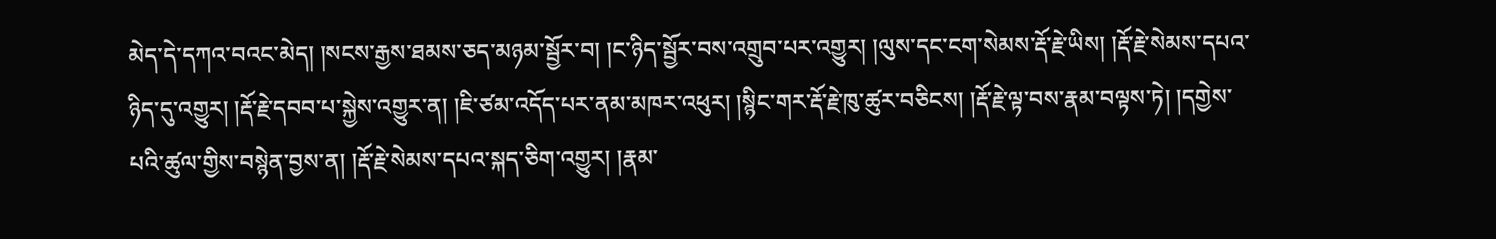མེད་དེ་དཀའ་བའང་མེད། །སངས་རྒྱས་ཐམས་ཅད་མཉམ་སྦྱོར་བ། །ང་ཉིད་སྦྱོར་བས་འགྲུབ་པར་འགྱུར། །ལུས་དང་ངག་སེམས་རྡོ་རྗེ་ཡིས། །རྡོ་རྗེ་སེམས་དཔའ་ཉིད་དུ་འགྱུར། །རྡོ་རྗེ་དབབ་པ་སྐྱེས་འགྱུར་ན། །ཇི་ཙམ་འདོད་པར་ནམ་མཁར་འཕུར། །སྙིང་གར་རྡོ་རྗེ་ཁུ་ཚུར་བཅིངས། །རྡོ་རྗེ་ལྟ་བས་རྣམ་བལྟས་ཏེ། །དགྱེས་པའི་ཚུལ་གྱིས་བསྙེན་བྱས་ན། །རྡོ་རྗེ་སེམས་དཔའ་སྐད་ཅིག་འགྱུར། །རྣམ་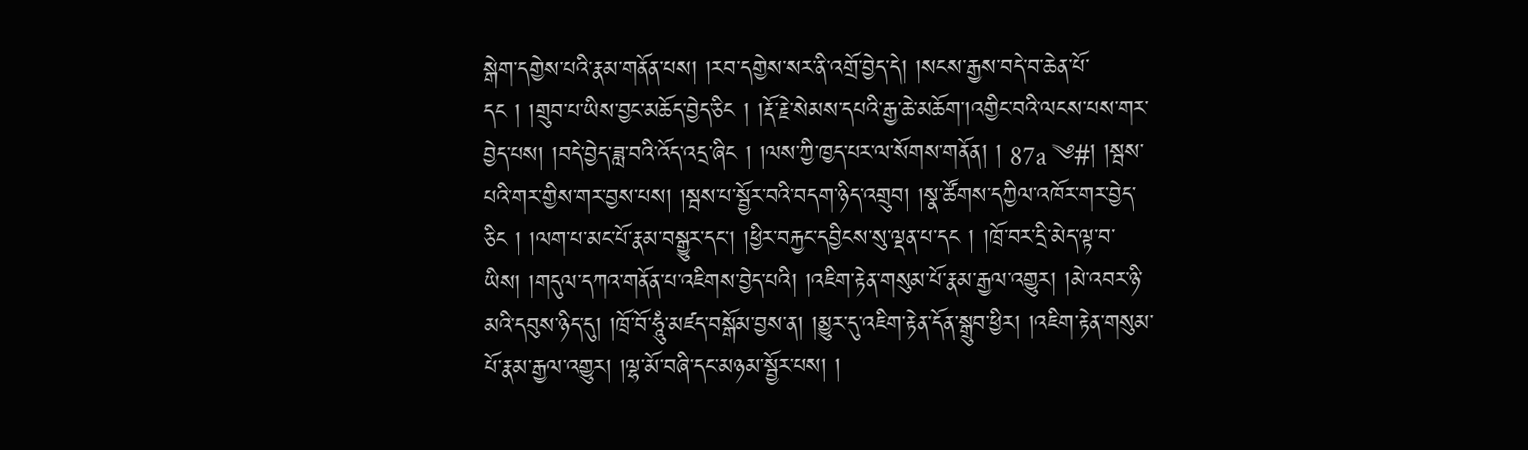སྒེག་དགྱེས་པའི་རྣམ་གནོན་པས། །རབ་དགྱེས་སར་ནི་འགྲོ་བྱེད་དེ། །སངས་རྒྱས་བདེ་བ་ཆེན་པོ་དང ། །གྲུབ་པ་ཡིས་བྱང་མཆོད་བྱེད་ཅིང ། །རྡོ་རྗེ་སེམས་དཔའི་རྒྱ་ཆེ་མཆོག་།འགྱིང་བའི་ལངས་པས་གར་བྱེད་པས། །བདེ་བྱེད་ཟླ་བའི་འོད་འདྲ་ཞིང ། །ལས་ཀྱི་ཁྱད་པར་ལ་སོགས་གནོན། ། 87a ༄#། །སྦས་པའི་གར་གྱིས་གར་བྱས་པས། །སྦས་པ་སྦྱོར་བའི་བདག་ཉིད་འགྲུབ། །སྣ་ཚོགས་དཀྱིལ་འཁོར་གར་བྱེད་ཅིང ། །ལག་པ་མང་པོ་རྣམ་བསྒྱུར་དང། །ཕྱིར་བརྐྱང་དབྱིངས་སུ་ལྡན་པ་དང ། །ཁྲོ་བར་དྲི་མེད་ལྟ་བ་ཡིས། །གདུལ་དཀའ་གནོན་པ་འཇིགས་བྱེད་པའི། །འཇིག་རྟེན་གསུམ་པོ་རྣམ་རྒྱལ་འགྱུར། །མེ་འབར་ཉི་མའི་དབུས་ཉིད་དུ། །ཁྲོ་བོ་ཧཱུཾ་མཛད་བསྒོམ་བྱས་ན། །མྱུར་དུ་འཇིག་རྟེན་དོན་སྒྲུབ་ཕྱིར། །འཇིག་རྟེན་གསུམ་པོ་རྣམ་རྒྱལ་འགྱུར། །ལྷ་མོ་བཞི་དང་མཉམ་སྦྱོར་པས། །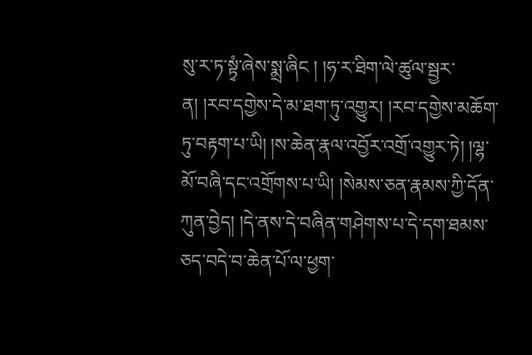སུ་ར་ཏ་སྟྭཾ་ཞེས་སྨྲ་ཞིང ། །ཧ་ར་ཐིག་ལེ་ཚུལ་སྦྱར་ན། །རབ་དགྱེས་དེ་མ་ཐག་ཏུ་འགྱུར། །རབ་དགྱེས་མཆོག་ཏུ་བརྟག་པ་ཡི། །ས་ཆེན་རྣལ་འབྱོར་འགྲོ་འགྱུར་ཏེ། །ལྷ་མོ་བཞི་དང་འགྲོགས་པ་ཡི། །སེམས་ཅན་རྣམས་ཀྱི་དོན་ཀུན་བྱེད། །དེ་ནས་དེ་བཞིན་གཤེགས་པ་དེ་དག་ཐམས་ཅད་བདེ་བ་ཆེན་པོ་ལ་ཕྱག་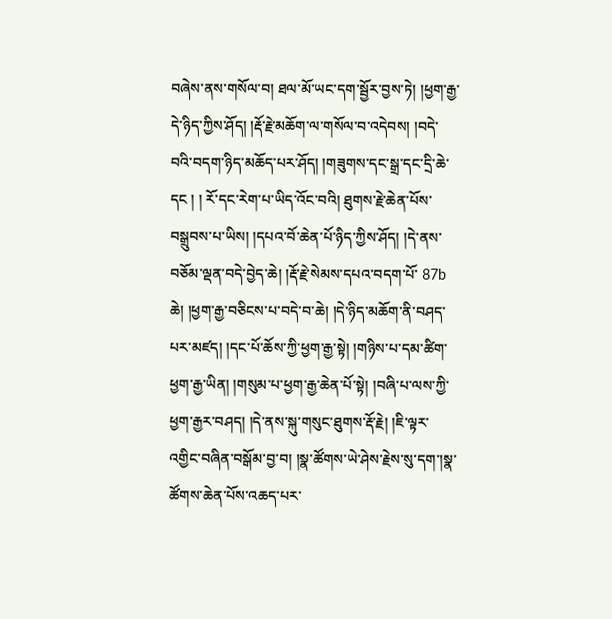བཞེས་ནས་གསོལ་བ། ཐལ་མོ་ཡང་དག་སྦྱོར་བྱས་ཏེ། །ཕྱག་རྒྱ་དེ་ཉིད་ཀྱིས་ཤོད། །རྡོ་རྗེ་མཆོག་ལ་གསོལ་བ་འདེབས། །བདེ་བའི་བདག་ཉིད་མཆོད་པར་ཤོད། །གཟུགས་དང་སྒྲ་དང་དྲི་ཆེ་དང ། ། རོ་དང་རེག་པ་ཡིད་འོང་བའི། ཐུགས་རྗེ་ཆེན་པོས་བསྒྲུབས་པ་ཡིས། །དཔའ་བོ་ཆེན་པོ་ཉིད་ཀྱིས་ཤོད། །དེ་ནས་བཅོམ་ལྡན་བདེ་བྱེད་ཆེ། །རྡོ་རྗེ་སེམས་དཔའ་བདག་པོ་ 87b ཆེ། །ཕྱག་རྒྱ་བཅིངས་པ་བདེ་བ་ཆེ། །དེ་ཉིད་མཆོག་ནི་བཤད་པར་མཛད། །དང་པོ་ཆོས་ཀྱི་ཕྱག་རྒྱ་སྟེ། །གཉིས་པ་དམ་ཚིག་ཕྱག་རྒྱ་ཡིན། །གསུམ་པ་ཕྱག་རྒྱ་ཆེན་པོ་སྟེ། །བཞི་པ་ལས་ཀྱི་ཕྱག་རྒྱར་བཤད། །དེ་ནས་སྐུ་གསུང་ཐུགས་རྡོ་རྗེ། །ཇི་ལྟར་འགྱིང་བཞིན་བསྒོམ་བྱ་བ། །སྣ་ཚོགས་ཡེ་ཤེས་རྗེས་སུ་དག་།སྣ་ཚོགས་ཆེན་པོས་འཆད་པར་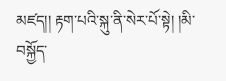མཛད།། རྟག་པའི་སྐུ་ནི་སེར་པོ་སྟེ། །མི་བསྐྱོད་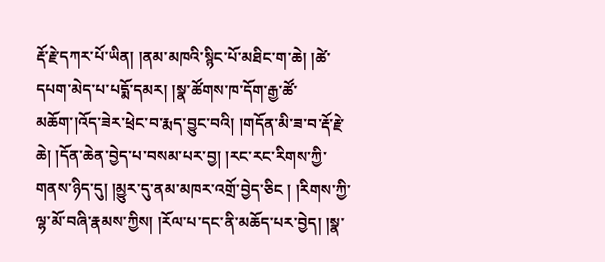རྡོ་རྗེ་དཀར་པོ་ཡིན། །ནམ་མཁའི་སྙིང་པོ་མཐིང་ག་ཆེ། །ཚེ་དཔག་མེད་པ་པདྨོ་དམར། །སྣ་ཚོགས་ཁ་དོག་རྒྱ་ཚོ་མཆོག་།འོད་ཟེར་ཕྲེང་བ་རྨད་བྱུང་བའི། །གདོན་མི་ཟ་བ་རྡོ་རྗེ་ཆེ། །དོན་ཆེན་བྱེད་པ་བསམ་པར་བྱ། །རང་རང་རིགས་ཀྱི་གནས་ཉིད་དུ། །མྱུར་དུ་ནམ་མཁར་འགྲོ་བྱེད་ཅིང ། །རིགས་ཀྱི་ལྷ་མོ་བཞི་རྣམས་ཀྱིས། །རོལ་པ་དང་ནི་མཆོད་པར་བྱེད། །སྣ་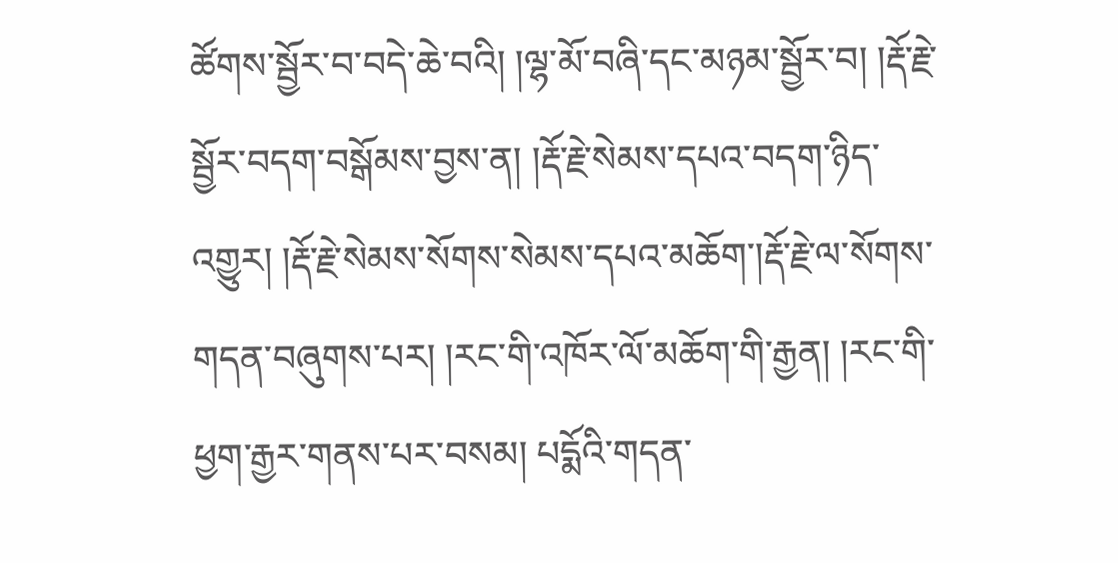ཚོགས་སྦྱོར་བ་བདེ་ཆེ་བའི། །ལྷ་མོ་བཞི་དང་མཉམ་སྦྱོར་བ། །རྡོ་རྗེ་སྦྱོར་བདག་བསྒོམས་བྱས་ན། །རྡོ་རྗེ་སེམས་དཔའ་བདག་ཉིད་འགྱུར། །རྡོ་རྗེ་སེམས་སོགས་སེམས་དཔའ་མཆོག་།རྡོ་རྗེ་ལ་སོགས་གདན་བཞུགས་པར། །རང་གི་འཁོར་ལོ་མཆོག་གི་རྒྱན། །རང་གི་ཕྱག་རྒྱར་གནས་པར་བསམ། པདྨོའི་གདན་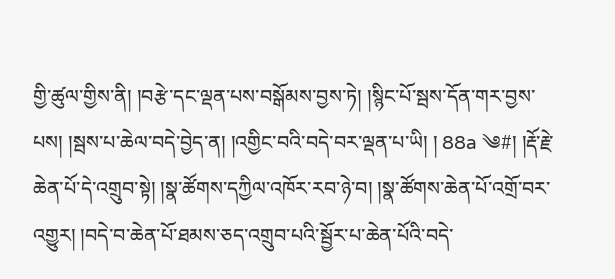གྱི་ཚུལ་གྱིས་ནི། །བརྩེ་དང་ལྡན་པས་བསྒོམས་བྱས་ཏེ། །སྙིང་པོ་སྦས་དོན་གར་བྱས་པས། །སྦས་པ་ཆེལ་བདེ་བྱེད་ན། །འགྱིང་བའི་བདེ་བར་ལྡན་པ་ཡི། ། 88a ༄#། །རྡོ་རྗེ་ཆེན་པོ་དེ་འགྲུབ་སྟེ། །སྣ་ཚོགས་དཀྱིལ་འཁོར་རབ་ཉེ་བ། །སྣ་ཚོགས་ཆེན་པོ་འགྲོ་བར་འགྱུར། །བདེ་བ་ཆེན་པོ་ཐམས་ཅད་འགྲུབ་པའི་སྦྱོར་པ་ཆེན་པོའི་བདེ་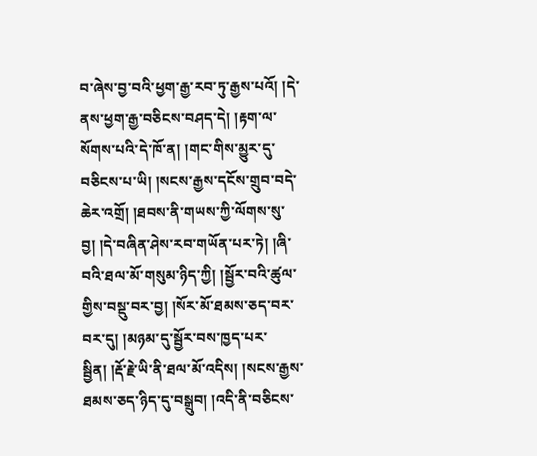བ་ཞེས་བྱ་བའི་ཕྱག་རྒྱ་རབ་ཏུ་རྒྱས་པའོ། །དེ་ནས་ཕྱག་རྒྱ་བཅིངས་བཤད་དེ། །རྟག་ལ་སོགས་པའི་དེ་ཁོ་ན། །གང་གིས་མྱུར་དུ་བཅིངས་པ་ཡི། །སངས་རྒྱས་དངོས་གྲུབ་བདེ་ཆེར་འགྲོ། །ཐབས་ནི་གཡས་ཀྱི་ལོགས་སུ་བྱ། །དེ་བཞིན་ཤེས་རབ་གཡོན་པར་ཏེ། །ཞི་བའི་ཐལ་མོ་གསུམ་ཉིད་ཀྱི། །སྦྱོར་བའི་ཚུལ་གྱིས་བསྡུ་བར་བྱ། །སོར་མོ་ཐམས་ཅད་བར་བར་དུ། །མཉམ་དུ་སྦྱོར་བས་ཁྱད་པར་སྦྱིན། །རྡོ་རྗེ་ཡི་ནི་ཐལ་མོ་འདིས། །སངས་རྒྱས་ཐམས་ཅད་ཉིད་དུ་བསྒྲུབ། །འདི་ནི་བཅིངས་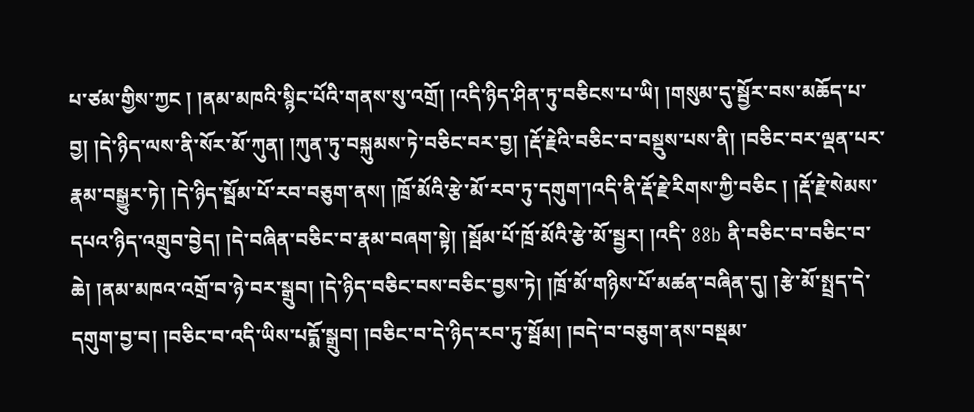པ་ཙམ་གྱིས་ཀྱང ། །ནམ་མཁའི་སྙིང་པོའི་གནས་སུ་འགྲོ། །འདི་ཉིད་ཤིན་ཏུ་བཅིངས་པ་ཡི། །གསུམ་དུ་སྦྱོར་བས་མཆོད་པ་བྱ། །དེ་ཉིད་ལས་ནི་སོར་མོ་ཀུན། །ཀུན་ཏུ་བསྐུམས་ཏེ་བཅིང་བར་བྱ། །རྡོ་རྗེའི་བཅིང་བ་བསྡུས་པས་ནི། །བཅིང་བར་ལྡན་པར་རྣམ་བསྒྱུར་ཏེ། །དེ་ཉིད་སྦོམ་པོ་རབ་བཅུག་ནས། །ཁྲོ་མོའི་རྩེ་མོ་རབ་ཏུ་དགུག་།འདི་ནི་རྡོ་རྗེ་རིགས་ཀྱི་བཅིང ། །རྡོ་རྗེ་སེམས་དཔའ་ཉིད་འགྲུབ་བྱེད། །དེ་བཞིན་བཅིང་བ་རྣམ་བཞག་སྟེ། །སྦོམ་པོ་ཁྲོ་མོའི་རྩེ་མོ་སྦྱར། །འདི་ 88b ནི་བཅིང་བ་བཅིང་བ་ཆེ། །ནམ་མཁའ་འགྲོ་བ་ཉེ་བར་སྒྲུབ། །དེ་ཉིད་བཅིང་བས་བཅིང་བྱས་ཏེ། །ཁྲོ་མོ་གཉིས་པོ་མཚན་བཞིན་དུ། །རྩེ་མོ་སྤྲད་དེ་དགུག་བྱ་བ། །བཅིང་བ་འདི་ཡིས་པདྨོ་སྒྲུབ། །བཅིང་བ་དེ་ཉིད་རབ་ཏུ་སྦོམ། །བདེ་བ་བཅུག་ནས་བསྡམ་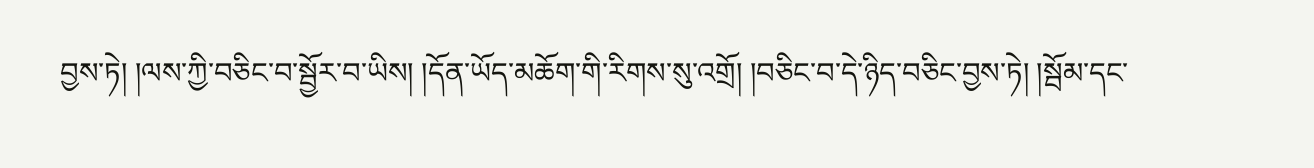བྱས་ཏེ། །ལས་ཀྱི་བཅིང་བ་སྦྱོར་བ་ཡིས། །དོན་ཡོད་མཆོག་གི་རིགས་སུ་འགྲོ། །བཅིང་བ་དེ་ཉིད་བཅིང་བྱས་ཏེ། །སྦོམ་དང་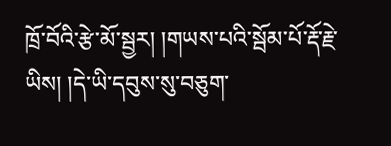ཁྲོ་བོའི་རྩེ་མོ་སྦྱར། །གཡས་པའི་སྦོམ་པོ་རྡོ་རྗེ་ཡིས། །དེ་ཡི་དབུས་སུ་བཅུག་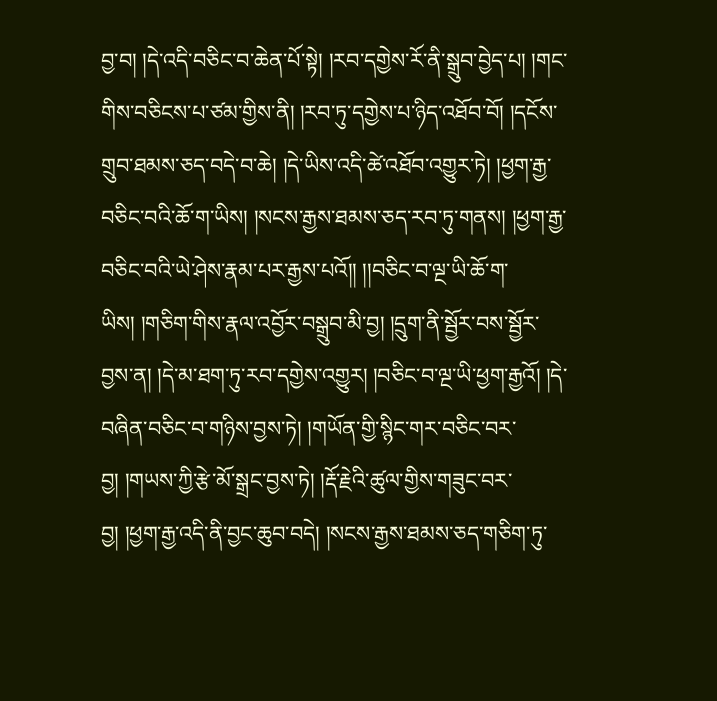བྱ་བ། །དེ་འདི་བཅིང་བ་ཆེན་པོ་སྟེ། །རབ་དགྱེས་རོ་ནི་སྒྲུབ་བྱེད་པ། །གང་གིས་བཅིངས་པ་ཙམ་གྱིས་ནི། །རབ་ཏུ་དགྱེས་པ་ཉིད་འཐོབ་བོ། །དངོས་གྲུབ་ཐམས་ཅད་བདེ་བ་ཆེ། །དེ་ཡིས་འདི་ཚེ་འཐོབ་འགྱུར་ཏེ། །ཕྱག་རྒྱ་བཅིང་བའི་ཆོ་ག་ཡིས། །སངས་རྒྱས་ཐམས་ཅད་རབ་ཏུ་གནས། །ཕྱག་རྒྱ་བཅིང་བའི་ཡེ་ཤེས་རྣམ་པར་རྒྱས་པའོ།། །།བཅིང་བ་ལྔ་ཡི་ཆོ་ག་ཡིས། །གཅིག་གིས་རྣལ་འབྱོར་བསྒྲུབ་མི་བྱ། །དྲུག་ནི་སྦྱོར་བས་སྦྱོར་བྱས་ན། །དེ་མ་ཐག་ཏུ་རབ་དགྱེས་འགྱུར། །བཅིང་བ་ལྔ་ཡི་ཕྱག་རྒྱའོ། །དེ་བཞིན་བཅིང་བ་གཉིས་བྱས་ཏེ། །གཡོན་གྱི་སྙིང་གར་བཅིང་བར་བྱ། །གཡས་ཀྱི་རྩེ་མོ་སྒྲང་བྱས་ཏེ། །རྡོ་རྗེའི་ཚུལ་གྱིས་གཟུང་བར་བྱ། །ཕྱག་རྒྱ་འདི་ནི་བྱང་ཆུབ་བདེ། །སངས་རྒྱས་ཐམས་ཅད་གཅིག་ཏུ་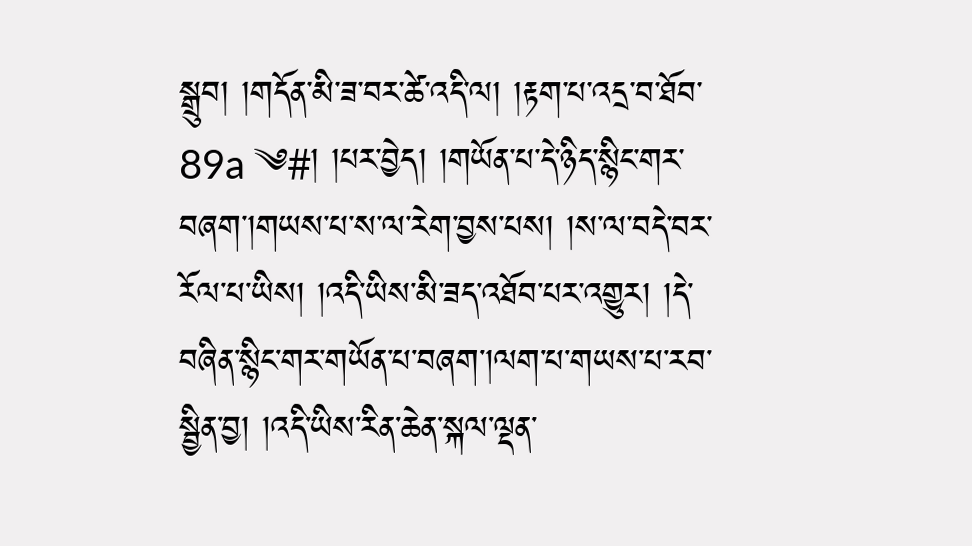སྒྲུབ། །གདོན་མི་ཟ་བར་ཚེ་འདི་ལ། །རྟག་པ་འདྲ་བ་ཐོབ་ 89a ༄#། །པར་བྱེད། །གཡོན་པ་དེ་ཉིད་སྙིང་གར་བཞག་།གཡས་པ་ས་ལ་རེག་བྱས་པས། །ས་ལ་བདེ་བར་རོལ་པ་ཡིས། །འདི་ཡིས་མི་ཟད་འཐོབ་པར་འགྱུར། །དེ་བཞིན་སྙིང་གར་གཡོན་པ་བཞག་།ལག་པ་གཡས་པ་རབ་སྦྱིན་བྱ། །འདི་ཡིས་རིན་ཆེན་སྐལ་ལྡན་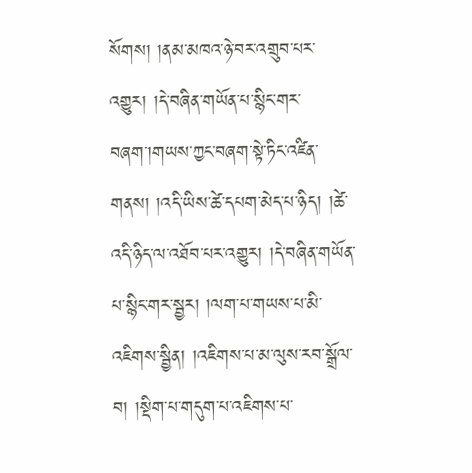སོགས། །ནམ་མཁའ་ཉེ་བར་འགྲུབ་པར་འགྱུར། །དེ་བཞིན་གཡོན་པ་སྙིང་གར་བཞག་།གཡས་ཀྱང་བཞག་སྟེ་ཏིང་འཛིན་གནས། །འདི་ཡིས་ཚེ་དཔག་མེད་པ་ཉིད། །ཚེ་འདི་ཉིད་ལ་འཐོབ་པར་འགྱུར། །དེ་བཞིན་གཡོན་པ་སྙིང་གར་སྦྱར། །ལག་པ་གཡས་པ་མི་འཇིགས་སྦྱིན། །འཇིགས་པ་མ་ལུས་རབ་སྒྲོལ་བ། །སྡིག་པ་གདུག་པ་འཇིགས་པ་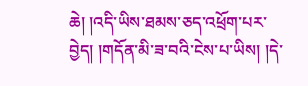ཆེ། །འདི་ཡིས་ཐམས་ཅད་འཕྲོག་པར་བྱེད། །གདོན་མི་ཟ་བའི་ངེས་པ་ཡིས། །དེ་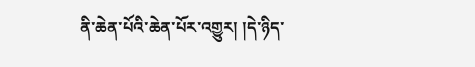ནི་ཆེན་པོའི་ཆེན་པོར་འགྱུར། །དེ་ཉིད་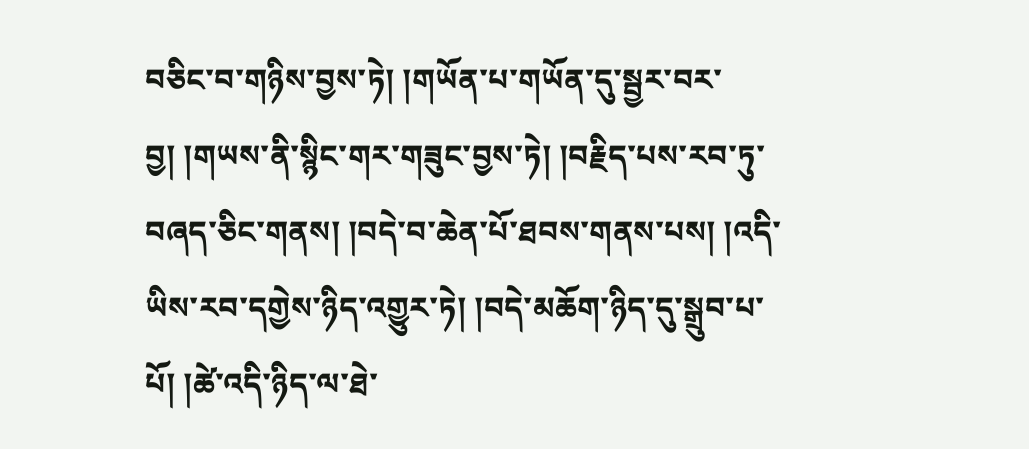བཅིང་བ་གཉིས་བྱས་ཏེ། །གཡོན་པ་གཡོན་དུ་སྦྱར་བར་བྱ། །གཡས་ནི་སྙིང་གར་གཟུང་བྱས་ཏེ། །བརྗིད་པས་རབ་ཏུ་བཞད་ཅིང་གནས། །བདེ་བ་ཆེན་པོ་ཐབས་གནས་པས། །འདི་ཡིས་རབ་དགྱེས་ཉིད་འགྱུར་ཏེ། །བདེ་མཆོག་ཉིད་དུ་སྒྲུབ་པ་པོ། །ཚེ་འདི་ཉིད་ལ་ཐེ་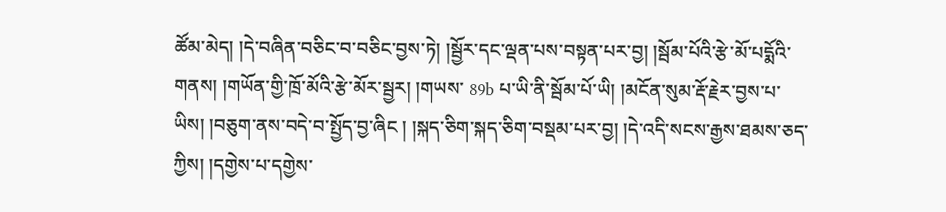ཚོམ་མེད། །དེ་བཞིན་བཅིང་བ་བཅིང་བྱས་ཏེ། །སྦྱོར་དང་ལྡན་པས་བསྟན་པར་བྱ། །སྦོམ་པོའི་རྩེ་མོ་པདྨོའི་གནས། །གཡོན་གྱི་ཁྲོ་མོའི་རྩེ་མོར་སྦྱར། །གཡས་ 89b པ་ཡི་ནི་སྦོམ་པོ་ཡི། །མངོན་སུམ་རྡོ་རྗེར་བྱས་པ་ཡིས། །བཅུག་ནས་བདེ་བ་སྤྱོད་བྱ་ཞིང ། །སྐད་ཅིག་སྐད་ཅིག་བསྡམ་པར་བྱ། །དེ་འདི་སངས་རྒྱས་ཐམས་ཅད་ཀྱིས། །དགྱེས་པ་དགྱེས་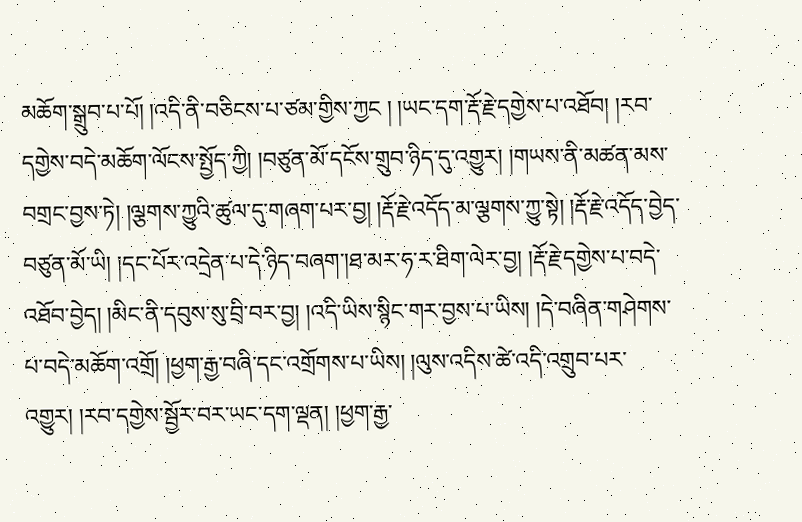མཆོག་སྒྲུབ་པ་པོ། །འདི་ནི་བཅིངས་པ་ཙམ་གྱིས་ཀྱང ། །ཡང་དག་རྡོ་རྗེ་དགྱེས་པ་འཐོབ། །རབ་དགྱེས་བདེ་མཆོག་ལོངས་སྤྱོད་ཀྱི། །བཙུན་མོ་དངོས་གྲུབ་ཉིད་དུ་འགྱུར། །གཡས་ནི་མཚན་མས་བགྲང་བྱས་ཏེ། །ལྕགས་ཀྱུའི་ཚུལ་དུ་གཞག་པར་བྱ། །རྡོ་རྗེ་འདོད་མ་ལྕགས་ཀྱུ་སྟེ། །རྡོ་རྗེ་འདོད་བྱེད་བཙུན་མོ་ཡི། །དང་པོར་འདྲེན་པ་དེ་ཉིད་བཞག་།ཐ་མར་ཧ་ར་ཐིག་ལེར་བྱ། །རྡོ་རྗེ་དགྱེས་པ་བདེ་འཐོབ་བྱེད། །མིང་ནི་དབུས་སུ་བྲི་བར་བྱ། །འདི་ཡིས་སྙིང་གར་བྱས་པ་ཡིས། །དེ་བཞིན་གཤེགས་པ་བདེ་མཆོག་འགྲོ། །ཕྱག་རྒྱ་བཞི་དང་འགྲོགས་པ་ཡིས། །ལུས་འདིས་ཚེ་འདི་འགྲུབ་པར་འགྱུར། །རབ་དགྱེས་སྦྱོར་བར་ཡང་དག་ལྡན། །ཕྱག་རྒྱ་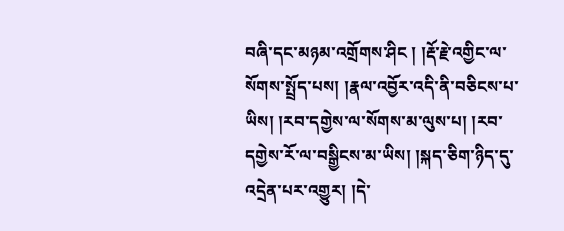བཞི་དང་མཉམ་འགྲོགས་ཤིང ། །རྡོ་རྗེ་འགྱིང་ལ་སོགས་སྤྲོད་པས། །རྣལ་འབྱོར་འདི་ནི་བཅིངས་པ་ཡིས། །རབ་དགྱེས་ལ་སོགས་མ་ལུས་པ། །རབ་དགྱེས་རོ་ལ་བསྒྱིངས་མ་ཡིས། །སྐད་ཅིག་ཉིད་དུ་འདྲེན་པར་འགྱུར། །དེ་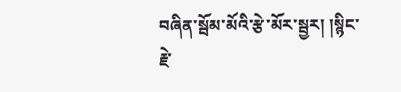བཞིན་སྦོམ་མོའི་རྩེ་མོར་སྦྱར། །སྙིང་རྗེ་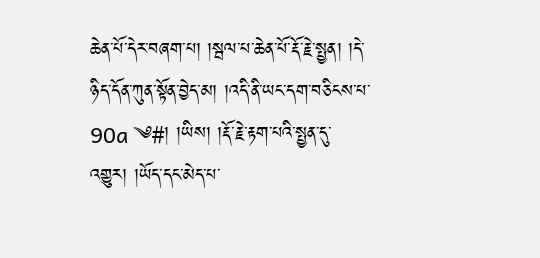ཆེན་པོ་དེར་བཞག་པ། །སྦལ་པ་ཆེན་པོ་རྡོ་རྗེ་སྤྱན། །དེ་ཉིད་དོན་ཀུན་སྟོན་བྱེད་མ། །འདི་ནི་ཡང་དག་བཅིངས་པ་ 90a ༄#། །ཡིས། །རྡོ་རྗེ་རྟག་པའི་སྤྱན་དུ་འགྱུར། །ཡོད་དང་མེད་པ་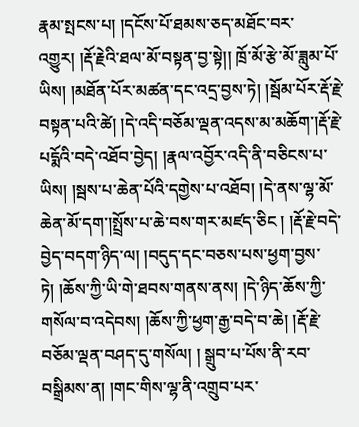རྣམ་སྤངས་པ། །དངོས་པོ་ཐམས་ཅད་མཐོང་བར་འགྱུར། །རྡོ་རྗེའི་ཐལ་མོ་བསྟན་བྱ་སྟེ།། ཁྲོ་མོ་རྩེ་མོ་ཟླུམ་པོ་ཡིས། །མཐོན་པོར་མཚན་དང་འདྲ་བྱས་ཏེ། །སྦོམ་པོར་རྡོ་རྗེ་བསྟན་པའི་ཚེ། །དེ་འདི་བཅོམ་ལྡན་འདས་མ་མཆོག་།རྡོ་རྗེ་པདྨོའི་བདེ་འཐོབ་བྱེད། །རྣལ་འབྱོར་འདི་ནི་བཅིངས་པ་ཡིས། །སྦས་པ་ཆེན་པོའི་དགྱེས་པ་འཐོབ། །དེ་ནས་ལྷ་མོ་ཆེན་མོ་དག་།སྤྲོས་པ་ཆེ་བས་གར་མཛད་ཅིང ། །རྡོ་རྗེ་བདེ་བྱེད་བདག་ཉིད་ལ། །བདུད་དང་བཅས་པས་ཕྱག་བྱས་ཏེ། །ཆོས་ཀྱི་ཡི་གེ་ཐབས་གནས་ནས། །དེ་ཉིད་ཆོས་ཀྱི་གསོལ་བ་འདེབས། །ཆོས་ཀྱི་ཕྱག་རྒྱ་བདེ་བ་ཆེ། །རྡོ་རྗེ་བཅོམ་ལྡན་བཤད་དུ་གསོལ། ། སྒྲུབ་པ་པོས་ནི་རབ་བསྒྲིམས་ན། །གང་གིས་ལྷ་ནི་འགྲུབ་པར་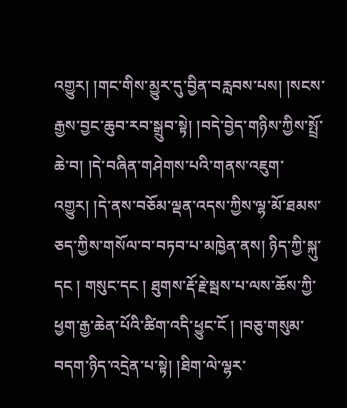འགྱུར། །གང་གིས་མྱུར་དུ་བྱིན་བརླབས་པས། །སངས་རྒྱས་བྱང་ཆུབ་རབ་སྒྲུབ་སྟེ། །བདེ་བྱེད་གཉིས་ཀྱིས་སྤྲོ་ཆེ་བ། །དེ་བཞིན་གཤེགས་པའི་གནས་འཇུག་འགྱུར། །དེ་ནས་བཅོམ་ལྡན་འདས་ཀྱིས་ལྷ་མོ་ཐམས་ཅད་ཀྱིས་གསོལ་བ་བཏབ་པ་མཁྱེན་ནས། ཉིད་ཀྱི་སྐུ་དང ། གསུང་དང ། ཐུགས་རྡོ་རྗེ་སྦས་པ་ལས་ཆོས་ཀྱི་ཕྱག་རྒྱ་ཆེན་པོའི་ཚིག་འདི་ཕྱུང་ངོ ། །བཅུ་གསུམ་བདག་ཉིད་འདྲེན་པ་སྟེ། །ཐིག་ལེ་ལྷར་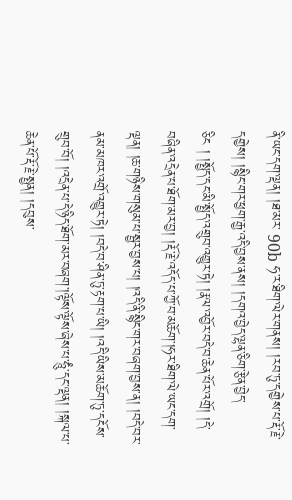ནི་ཡང་དག་ལྡན། །ཐ་མར་ 90b ཧ་ར་ཐིག་ལེར་གནས། །རབ་ཏུ་དགྱེས་པ་རྡོ་རྗེ་དགྱེས། །སྙིང་གར་ཕྱག་རྒྱ་འདི་བྱས་ནས། །དགའ་བྱེད་ལྷན་ཅིག་རྩེན་བྱེད་ཅིང ། །སྤྱོད་དང་མི་སྤྱོད་འགྲུབ་འགྱུར་ཏེ། །རྣལ་འབྱོར་བདེ་བ་ཆེན་པོར་འགྲོ། །དེ་བཞིན་འདྲེན་པ་ཐོག་མར་བྱ། །རྡོ་རྗེ་འདོད་པ་ཀྱོ་བ་མཆོག་།ཧར་ཐིག་ལེ་ཡང་དག་ལྡན། །ཆ་གཉིས་གསུམ་པ་སྦྱར་བྱས་པ། །འདི་ནི་སྙིང་གར་བཞག་བྱས་ན། །བདེ་བར་ནམ་མཁར་འགྲོ་འགྱུར་ཏེ། །བདེ་བ་ཤིན་ཏུ་རྟག་པ་ཡི། །འདི་ཡིས་མཆོག་ཏུ་དངོས་གྲུབ་བོ། །འདྲེན་པ་དེ་ཉིད་ཐོག་མར་བཞག་།ལྟོས་ལྟོས་ཞེས་པ་ཧཱུཾ་དང་ལྡན། །སྐལ་པ་ཆེན་པོ་རྡོ་རྗེ་སྤྱན། །དབུས་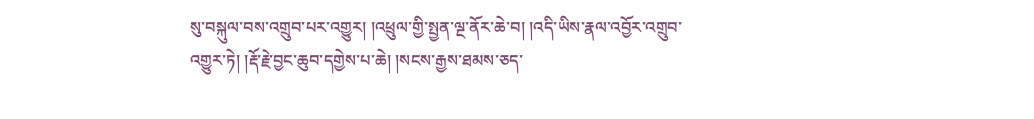སུ་བསྐུལ་བས་འགྲུབ་པར་འགྱུར། །འཕྲུལ་གྱི་སྤྱན་ལྔ་ནོར་ཆེ་བ། །འདི་ཡིས་རྣལ་འབྱོར་འགྲུབ་འགྱུར་ཏེ། །རྡོ་རྗེ་བྱང་ཆུབ་དགྱེས་པ་ཆེ། །སངས་རྒྱས་ཐམས་ཅད་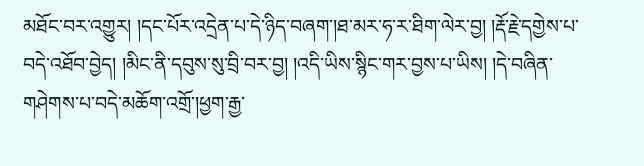མཐོང་བར་འགྱུར། །དང་པོར་འདྲེན་པ་དེ་ཉིད་བཞག་།ཐ་མར་ཧ་ར་ཐིག་ལེར་བྱ། །རྡོ་རྗེ་དགྱེས་པ་བདེ་འཐོབ་བྱེད། །མིང་ནི་དབུས་སུ་བྲི་བར་བྱ། །འདི་ཡིས་སྙིང་གར་བྱས་པ་ཡིས། །དེ་བཞིན་གཤེགས་པ་བདེ་མཆོག་འགྲོ་།ཕྱག་རྒྱ་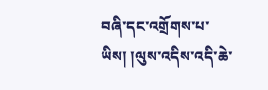བཞི་དང་འགྲོགས་པ་ཡིས། །ལུས་འདིས་འདི་ཆེ་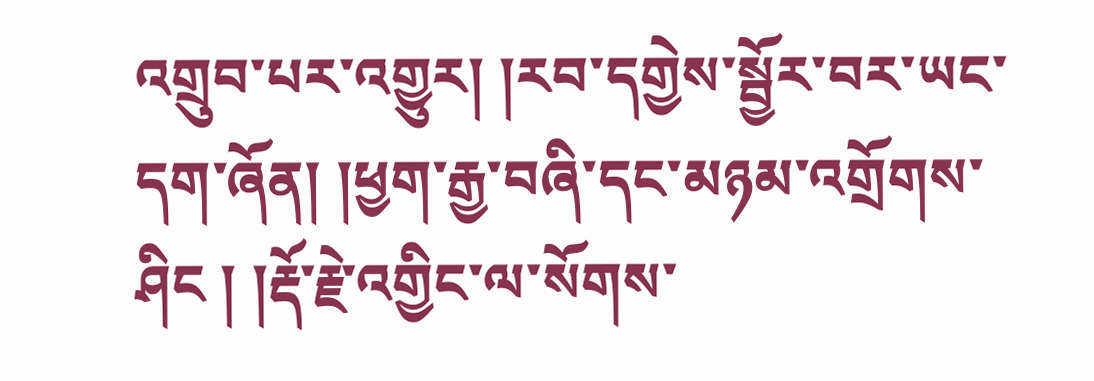འགྲུབ་པར་འགྱུར། །རབ་དགྱེས་སྦྱོར་བར་ཡང་དག་ཞོན། །ཕྱག་རྒྱ་བཞི་དང་མཉམ་འགྲོགས་ཤིང ། །རྡོ་རྗེ་འགྱིང་ལ་སོགས་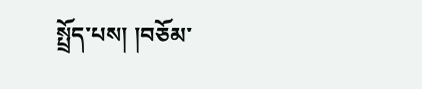སྤྲོད་པས། །བཅོམ་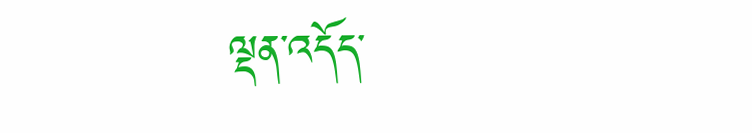ལྡན་འདོད་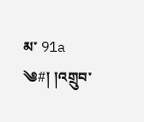མ་ 91a ༄#། །འགྲུབ་